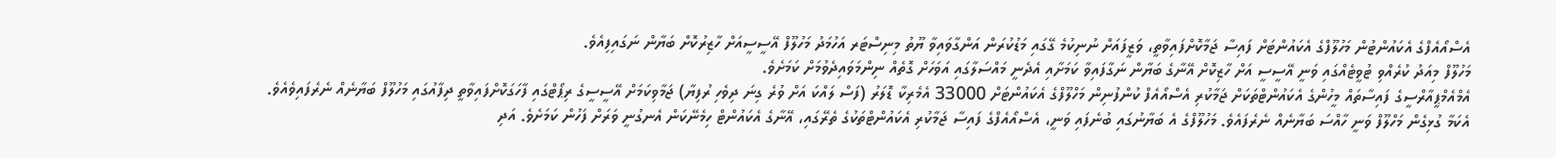އެސްއޯއެފްގެ އެކައުންޓުން މަހުލޫފްގެ އެކައުންޓަށް ފައިސާ ޖަމާކޮށްފައިވާތީ، ވަޒީފައަށް ނުނިކުމެ ގޭގައި މަޑުކުރަން އަންގާވައިވާ ޔޫތު މިނިސްޓަރ އަހުމަދު މަހުލޫފް އޭސީސީއަށް ހާޒިރުކޮށް ބަޔާން ނަގައިފިއެވެ.
މަހުލޫފް މިއަދު ކުރެއްވި ޓުވީޓެއްގައި ވަނީ އޭސީސީ އަށް ހާޒިކޮށް އޭނާގެ ބަޔާން ނަގާފައިވާ ކަމަށާއި އެދެނީ މައްސަލާގައި އަވަހަށް ގޮތެއް ނިންމަވައިދެވުމަށް ކަމަށެވެ.
އެމްއެމްޕީއާރްސީގެ ފައިސާތައް މީހުންގެ އެކައުންޓްތަކަށް ޖަމާކުރި އެސްއޯއެފް ކުންފުނިން މަހްލޫފްގެ އެކައުންޓަށް 33000 އެމެރިކާ ޑޮލަރު (ފަސް ލައްކަ އަށް ވުރެ ގިނަ ދިވެހި ރުފިޔާ) ޖަމާވިކަމަށް އޭސީސީގެ ރިޕޯޓްގައި ފާހަގަކޮށްފައިވާތީ ދިފާއުގައި މަހުލޫފް ބަޔާނެއް ނެރެފައިވެއެވެ.
އެކަމާ ގުޅިގެން މަހްލޫފް ވަނީ ހާއްސަ ބަޔާނެއް ނެރެފައެވެ. މަހުލޫފްގެ އެ ބަޔާނުގައި ބުނެފައި ވަނީ، އެސްއޯއެފްގެ ފައިސާ ޖަމާކުރި އެކައުންޓްތަކުގެ ތެރޭގައި، އޭނާގެ އެކައުންޓް ހިމެނޭކަން އެނގުނީ ވަރަށް ފަހުން ކަމަށެވެ. އަދި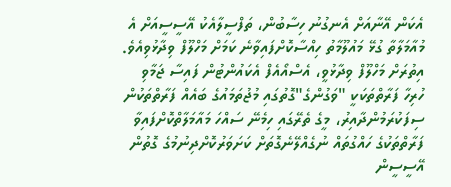އެކަން އޭނާއަށް އެނގުނު ހިސާބުން، ތަފްސީލާއެކު އޭސީސީއަށް އެ މުއާމަލާތާ ގުޅޭ މައުލޫމާތު ހިއްސާކޮށްފައިވާނެ ކަމަށް މަހްލޫފް ވިދާޅުވިއެވެ.
އިތުރަށް މަހްލޫފް ވިދާޅުވީ، އެސްއޯއެފް އެކައުންޓުން ފައިސާ ޖަމާވި ހުރިހާ ފަރާތްތަކަކީ "ވަގުންގެ"ގޮތުގައި މުޖުތަމައުގެ ބައެއް ފަރާތްތަކުން ސިފަކުރަމުންދާއިރު، މީގެ ތެރޭގައި ހިމެނޭ ސައްހަ މައާމަލާތްކޮށްފައިވާ ފަރާތްތަކުގެ ހައްގުތައް ނުގެއްލޭނެގޮތަށް ކަށަވަރުކޮށްދިނުމުގެ ގޮތުން އޭސީސީން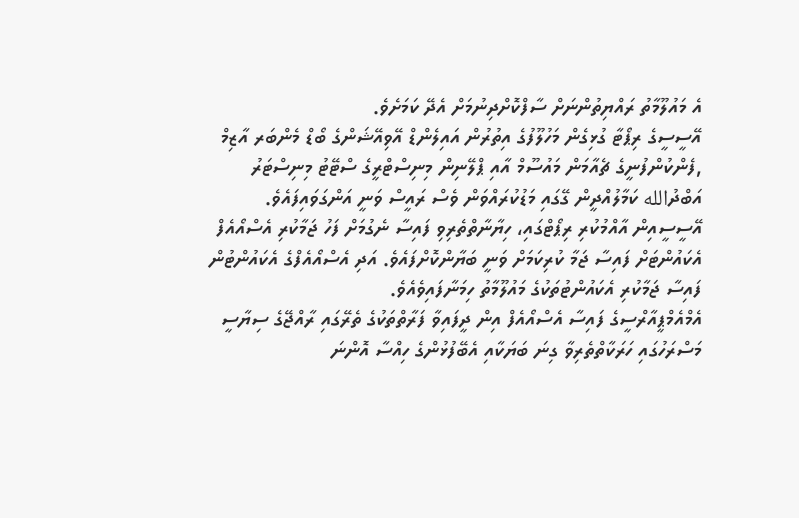އެ މައުލޫމާތު ރައްޔިތުންނަށް ސާފްކޮށްދިނުމަށް އެދޭ ކަމަށެވެ.
އޭސީސީގެ ރިޕޯޓާ ގުޅިގެން މަހުލޫފުގެ އިތުރުން އައިލެންޑް އޭވިއޭޝަންގެ ބޯޑް މެންބަރ އާޒިމް ,ފެންކުންފުނީގެ ޗެއާމަން މައުސޫމް އާއި ޕްލޭނިން މިނިސްޓްރީގެ ސްޓޭޓު މިނިސްޓަރު އަބްދުالله ކަމާލުއްދީން ގޭގައި މަޑުކުރައްވަން ވެސް ރައީސް ވަނީ އަންގަވައިފައެވެ.
އޭސީސީއިން އާއްމުކުރި ރިޕޯޓްގައި، ހިޔާނާތްތެރިވި ފައިސާ ނެގުމަށް ފަހު ޖަމާކުރި އެސްއޯއެފް އެކައުންޓަށް ފައިސާ ޖަމާ ކުރިކަމަށް ވަނީ ބަޔާންކޮށްފައެވެ. އަދި އެސްއޯއެފްގެ އެކައުންޓުން ފައިސާ ޖަމާކުރި އެކައުންޓުތަކުގެ މައުލޫމާތު ހިމަނާފައިވެއެވެ.
އެމްއެމްޕީއާރްސީގެ ފައިސާ އެސްއޯއެފް އިން ދީފައިވާ ފަރާތްތަކުގެ ތެރޭގައި ރާއްޖޭގެ ސިޔާސީ މަސްރަހުގައި ހަރަކާތްތެރިވާ ގިނަ ބަޔަކާއި އެބޭފުޅުންގެ ހިއްސާ އޮންނަ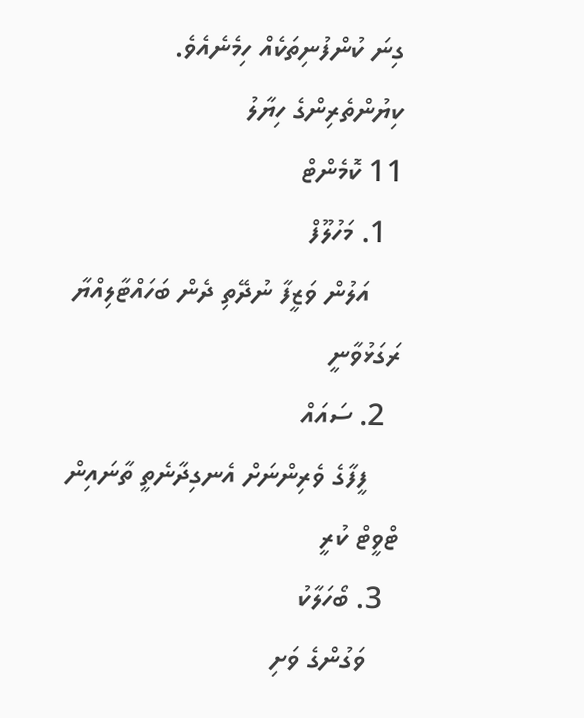ގިނަ ކުންފުނިތަކެއް ހިމެނެއެވެ.
ކިޔުންތެރިންގެ ހިޔާލު
11 ކޮމެންޓް
  1. މަހުލޫފް
    އަލުން ވަޒީފާ ނުދޭތި ދެން ބަހައްޓާލިއްޔާ ރަގަޅުވާނީ
  2. ސައައް
    ފީފާގެ ވެރިންނަށް އެނގިދާނެތީ ތާނައިން ޓްވީޓް ކުރީ
  3. ބޯހަލާކު
    ވަގުންގެ ވަށި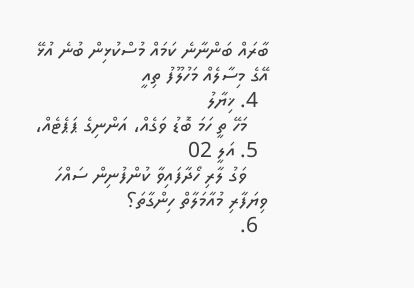ބާރައް ބަންނާނެ ކަމައް މުސްކުޅިން ބުނެ އުޅޭ އޭގެ މިސާލެއް މަހުލޫފު ތިއީ
  4. ޚިޔާލު
    މަހޭ ތީ ހަމަ ބޮޑު ވަގެއް، އަންނިގެ ޕަޕެޓެއް،
  5. އަލީ 02
    ވަގު ލާރި ހޯދާފައިވާ ކުންފުނިން ސައްހަ ވިޔަފާރި މުއާމަލާތް ހިންގާތަ؟
  6.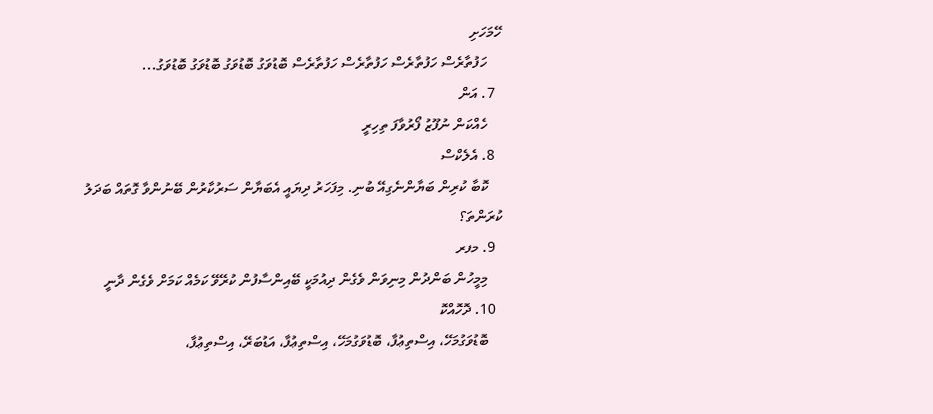ހޭމަހަށި
    ހަފުތާރެސް ހަފުތާރެސް ހަފުތާރެސް ހަފުތާރެސް ބޮޑުވަގު ބޮޑުވަގު ބޮޑުވަގު ބޮޑުވަގު...
  7. އަން
    ހެއްކަން ނުފޫޒު ފޯރުވާފަ ތިހިރީ
  8. އެލެކްސް
    ކޮބާ ކުރިން ބަޔާންނެގިއޭ ބުނި. މިފަހަރު ދިޔައީ އެބަޔާން ސަރުކާރުން ބޭނުންވާ ގޮތައް ބަދަލު ކުރަންތަ؟
  9. މފރ
    މިމީހުން ބަންދުން މިނިވަން ވެގެން ދިއުމަކީ ބޭއިންސާފުން ކުރޭވޭ ކަމެއް ކަމަށް ވެގެން ދާނީ
  10. ދޮހޮއްކޮ
    ބޮޑުވަގުމަހޭ، އިސްތިޢުފާ، ބޮޑުވަގުމަހޭ، އިސްތިޢުފާ، އަޑުބަރޭ، އިސްތިޢުފާ،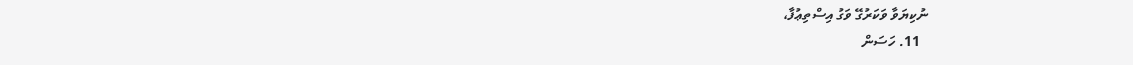ނުކިޔަވާ ވަކަރުގޭ ވަގު އިސްތިޢުފާ،
  11. ހަސަން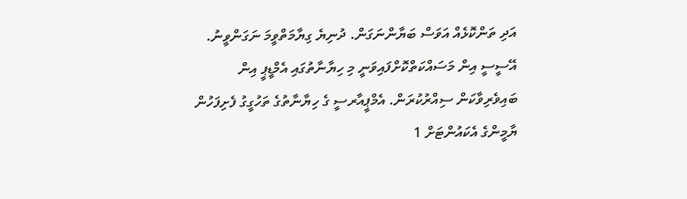އަދި ތަންކޮޅެއް އަވަސް ބަޔާންނަގަން. ދުނިޔެ ގިޔާމަތްވީމަ ނަގަންވީނު. އޭސީސީ އިން މަސައްކަތްކޮށްފައިވަނީ މި ހިޔާނާތުގައި އެމްޑީޕީ އިން ބައިވެރިވާކަން ސިއްރުކުރަން. އެމްޕީއާރސީ ގެ ހިޔާނާތުގެ ތަހުގީގު ފެށިފަހުން ޔާމީންގެ އެކައުންޓަށް 1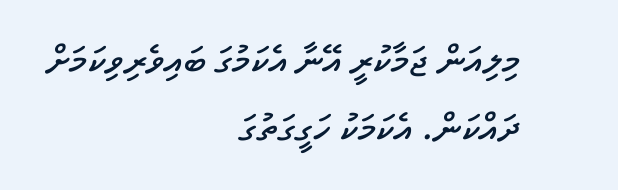މިލިއަން ޖަމާކުރީ އޭނާ އެކަމުގަ ބައިވެރިވިކަމަށް ދައްކަން. އެކަމަކު ހަގީގަތުގަ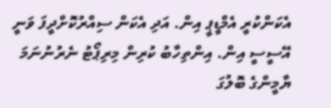އެކަންކުރީ އެމްޑީޕީ އިން. އަދި އެކަން ސިއްރުކޮށްދީފަ ވަނީ އޭސީސީ އިން. އިންތިހާބު ކުރިން މިރިޕޯޓު ނެރުނުނަމަ ޔާމީންގެ ބޮލުގަ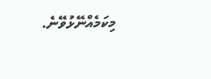މިކަމެއްނޭޅުވޭނެ.